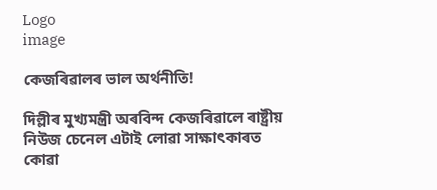Logo
image

কেজৰিৱালৰ ভাল অৰ্থনীতি!

দিল্লীৰ মুখ্যমন্ত্ৰী অৰবিন্দ কেজৰিৱালে ৰাষ্ট্ৰীয় নিউজ চেনেল এটাই লোৱা সাক্ষাৎকাৰত কোৱা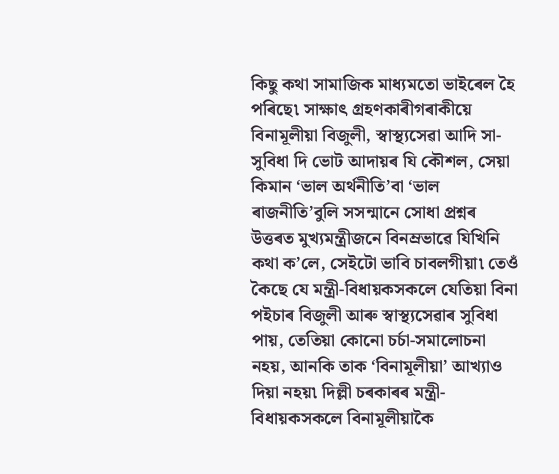কিছু কথা সামাজিক মাধ্যমতো ভাইৰেল হৈ পৰিছে৷ সাক্ষাৎ গ্ৰহণকাৰীগৰাকীয়ে বিনামূলীয়া বিজুলী, স্বাস্থ্যসেৱা আদি সা-সুবিধা দি ভোট আদায়ৰ যি কৌশল, সেয়া কিমান ‘ভাল অৰ্থনীতি’বা ‘ভাল ৰাজনীতি’বুলি সসন্মানে সোধা প্ৰশ্নৰ উত্তৰত মুখ্যমন্ত্ৰীজনে বিনম্ৰভাৱে যিখিনি কথা ক’লে, সেইটো ভাবি চাবলগীয়া৷ তেওঁ কৈছে যে মন্ত্ৰী-বিধায়কসকলে যেতিয়া বিনা পইচাৰ বিজুলী আৰু স্বাস্থ্যসেৱাৰ সুবিধা পায়, তেতিয়া কোনো চৰ্চা-সমালোচনা নহয়, আনকি তাক ‘বিনামূলীয়া’ আখ্যাও দিয়া নহয়৷ দিল্লী চৰকাৰৰ মন্ত্ৰী-বিধায়কসকলে বিনামূলীয়াকৈ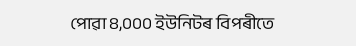পোৱা ৪,০০০ ইউনিটৰ বিপৰীতে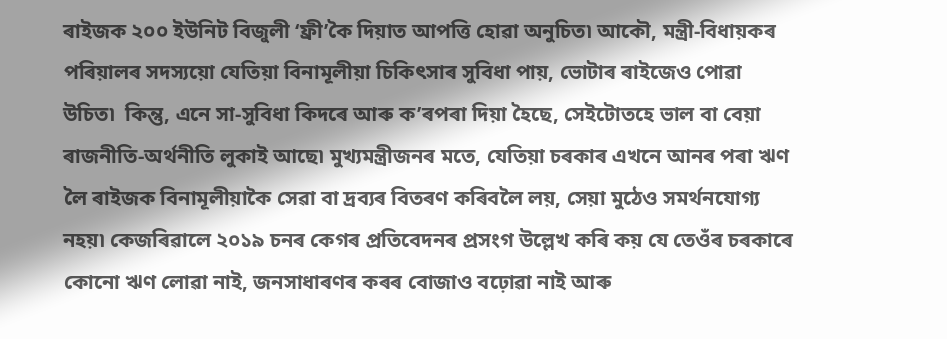ৰাইজক ২০০ ইউনিট বিজুলী ‘ফ্ৰী’কৈ দিয়াত আপত্তি হোৱা অনুচিত৷ আকৌ, মন্ত্ৰী-বিধায়কৰ পৰিয়ালৰ সদস্যয়ো যেতিয়া বিনামূলীয়া চিকিৎসাৰ সুবিধা পায়, ভোটাৰ ৰাইজেও পোৱা উচিত৷  কিন্তু, এনে সা-সুবিধা কিদৰে আৰু ক’ৰপৰা দিয়া হৈছে, সেইটোতহে ভাল বা বেয়া ৰাজনীতি-অৰ্থনীতি লুকাই আছে৷ মুখ্যমন্ত্ৰীজনৰ মতে, যেতিয়া চৰকাৰ এখনে আনৰ পৰা ঋণ লৈ ৰাইজক বিনামূলীয়াকৈ সেৱা বা দ্ৰব্যৰ বিতৰণ কৰিবলৈ লয়, সেয়া মুঠেও সমৰ্থনযোগ্য নহয়৷ কেজৰিৱালে ২০১৯ চনৰ কেগৰ প্ৰতিবেদনৰ প্ৰসংগ উল্লেখ কৰি কয় যে তেওঁৰ চৰকাৰে কোনো ঋণ লোৱা নাই, জনসাধাৰণৰ কৰৰ বোজাও বঢ়োৱা নাই আৰু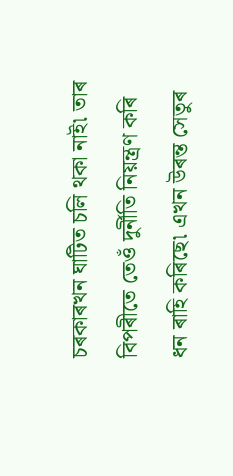চৰকাৰখন ঘাটিত চলি থকা নাই৷ তাৰ বিপৰীতে তেওঁ দুৰ্নীতি নিয়ন্ত্ৰণ কৰি ধন ৰাহি কৰিছে৷ এখন উৰন্ত সেতুৰ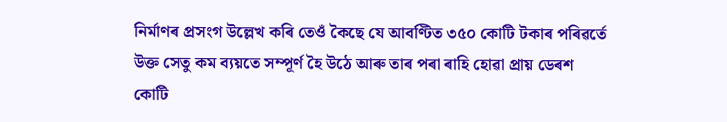নিৰ্মাণৰ প্ৰসংগ উল্লেখ কৰি তেওঁ কৈছে যে আবণ্টিত ৩৫০ কোটি টকাৰ পৰিৱৰ্তে উক্ত সেতু কম ব্যয়তে সম্পূৰ্ণ হৈ উঠে আৰু তাৰ পৰা ৰাহি হোৱা প্ৰায় ডেৰশ কোটি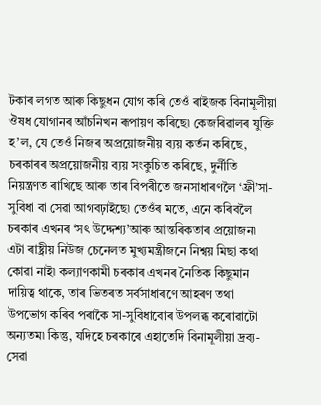টকাৰ লগত আৰু কিছুধন যোগ কৰি তেওঁ ৰাইজক বিনামূলীয়া ঔষধ যোগানৰ আঁচনিখন ৰূপায়ণ কৰিছে৷ কেজৰিৱালৰ যুক্তি হ’ল, যে তেওঁ নিজৰ অপ্ৰয়োজনীয় ব্যয় কৰ্তন কৰিছে, চৰকাৰৰ অপ্ৰয়োজনীয় ব্যয় সংকুচিত কৰিছে, দুৰ্নীতি নিয়ন্ত্ৰণত ৰাখিছে আৰু তাৰ বিপৰীতে জনসাধাৰণলৈ ‘ফ্ৰী’সা-সুবিধা বা সেৱা আগবঢ়াইছে৷ তেওঁৰ মতে, এনে কৰিবলৈ চৰকাৰ এখনৰ ‘সৎ উদ্দেশ্য’আৰু আন্তৰিকতাৰ প্ৰয়োজন৷ এটা ৰাষ্ট্ৰীয় নিউজ চেনেলত মুখ্যমন্ত্ৰীজনে নিশ্বয় মিছা কথা কোৱা নাই৷ কল্যাণকামী চৰকাৰ এখনৰ নৈতিক কিছুমান দায়িত্ব থাকে, তাৰ ভিতৰত সৰ্বসাধাৰণে আহৰণ তথা উপভোগ কৰিব পৰাকৈ সা-সুবিধাবোৰ উপলব্ধ কৰোৱাটো অন্যতম৷ কিন্তু, যদিহে চৰকাৰে এহাতেদি বিনামূলীয়া দ্ৰব্য-সেৱা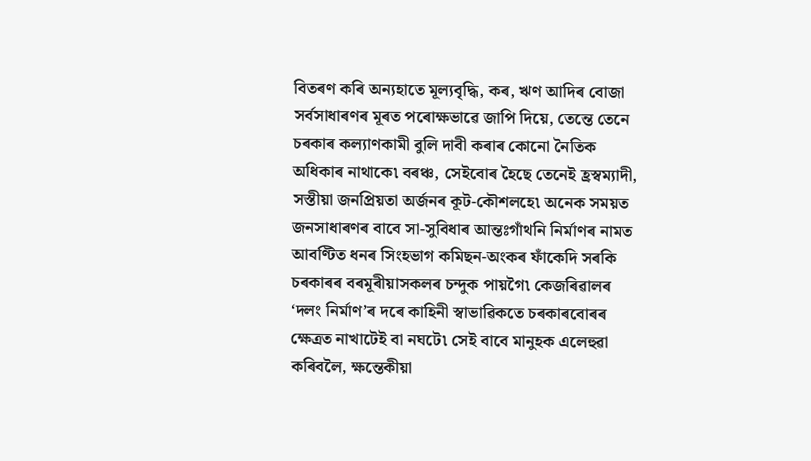বিতৰণ কৰি অন্যহাতে মূল্যবৃদ্ধি, কৰ, ঋণ আদিৰ বোজা সৰ্বসাধাৰণৰ মূৰত পৰোক্ষভাৱে জাপি দিয়ে, তেন্তে তেনে চৰকাৰ কল্যাণকামী বুলি দাবী কৰাৰ কোনো নৈতিক অধিকাৰ নাথাকে৷ বৰঞ্চ, সেইবোৰ হৈছে তেনেই হ্ৰস্বম্যাদী, সস্তীয়া জনপ্ৰিয়তা অৰ্জনৰ কূট-কৌশলহে৷ অনেক সময়ত জনসাধাৰণৰ বাবে সা-সুবিধাৰ আন্তঃগাঁথনি নিৰ্মাণৰ নামত আবণ্টিত ধনৰ সিংহভাগ কমিছন-অংকৰ ফাঁকেদি সৰকি চৰকাৰৰ বৰমূৰীয়াসকলৰ চন্দুক পায়গৈ৷ কেজৰিৱালৰ ‘দলং নিৰ্মাণ’ৰ দৰে কাহিনী স্বাভাৱিকতে চৰকাৰবোৰৰ ক্ষেত্ৰত নাখাটেই বা নঘটে৷ সেই বাবে মানুহক এলেহুৱা কৰিবলৈ, ক্ষন্তেকীয়া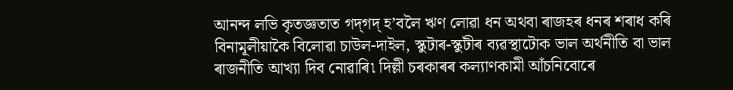আনন্দ লভি কৃতজ্ঞতাত গদ্‌গদ্‌ হ’বলৈ ঋণ লোৱা ধন অথবা ৰাজহৰ ধনৰ শৰাধ কৰি বিনামূলীয়াকৈ বিলোৱা চাউল-দাইল, স্কুটাৰ-স্কুটীৰ ব্যৱস্থাটোক ভাল অৰ্থনীতি বা ভাল ৰাজনীতি আখ্যা দিব নোৱাৰি৷ দিল্লী চৰকাৰৰ কল্যাণকামী আঁচনিবোৰে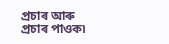প্ৰচাৰ আৰু প্ৰচাৰ পাওক৷